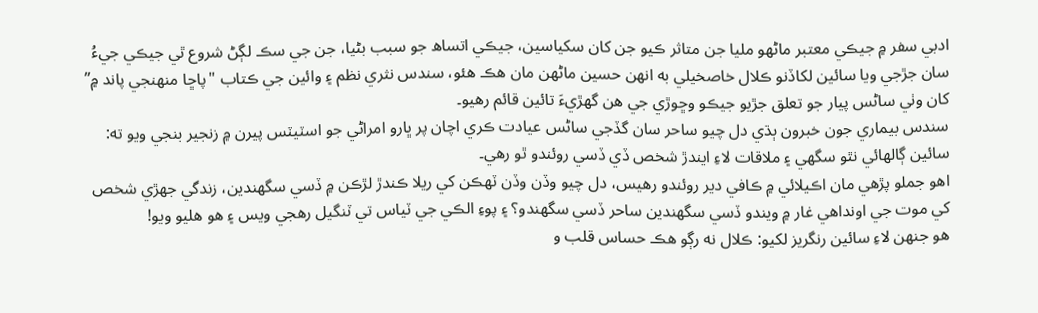ادبي سفر ۾ جيڪي معتبر ماڻهو مليا جن متاثر ڪيو جن کان سکياسين، جيڪي اتساھ جو سبب بڻيا، جن جي سڪ لڳڻ شروع ٿي جيڪي جيءُ سان جڙجي ويا سائين لکاڏنو ڪلال خاصخيلي به انهن حسين ماڻهن مان هڪ هئو، سندس نثري نظم ۽ وائين جي ڪتاب "پاڇا منهنجي پاند ۾” کان وٺي ساڻس پيار جو تعلق جڙيو جيڪو وڇوڙي جي هن گهڙيءَ تائين قائم رهيو۔
سندس بيماري جون خبرون ٻڌي دل چيو ساحر سان گڏجي ساڻس عيادت ڪري اچان پر ڀارو امراڻي جو اسٽيٽس پيرن ۾ زنجير بنجي ويو ته: سائين ڳالهائي نٿو سگهي ۽ ملاقات لاءِ ايندڙ شخص ڏي ڏسي روئندو ٿو رهي۔
اهو جملو پڙهي مان اڪيلائي ۾ ڪافي دير روئندو رهيس، دل چيو وڏن وڏن ٽهڪن کي ريلا ڪندڙ لڙڪن ۾ ڏسي سگهندين، زندگي جهڙي شخص کي موت جي اونداهي غار ۾ ويندو ڏسي سگهندين ساحر ڏسي سگهندو؟ ۽ پوءِ الڪي جي ٽياس تي ٽنگيل رهجي ويس ۽ هو هليو ويو!
ھو جنهن لاءِ سائين رنگريز لکيو: ڪلال نه رڳو هڪ حساس قلب و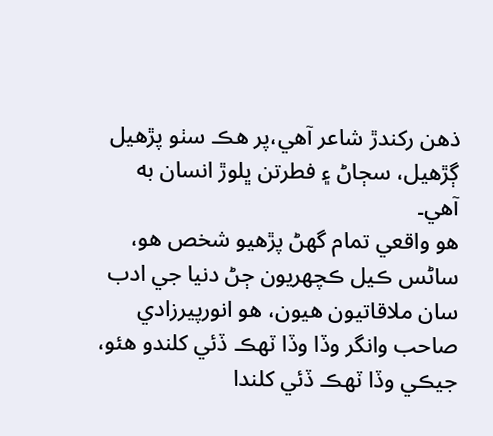ذهن رکندڙ شاعر آهي،پر هڪ سٺو پڙهيل ڳڙهيل، سڄاڻ ۽ فطرتن ڀلوڙ انسان به آهي۔
هو واقعي تمام گهڻ پڙهيو شخص هو، ساڻس ڪيل ڪچهريون ڄڻ دنيا جي ادب سان ملاقاتيون هيون، هو انورپيرزادي صاحب وانگر وڏا وڏا ٽهڪ ڏئي کلندو هئو، جيڪي وڏا ٽهڪ ڏئي کلندا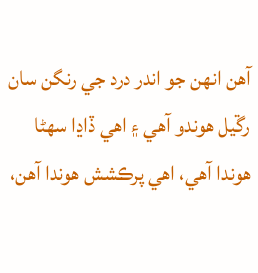آهن انهن جو اندر درد جي رنگن سان رڱيل هوندو آهي ۽ اهي ڏاڍا سهڻا هوندا آهي، اهي پرڪشش هوندا آهن،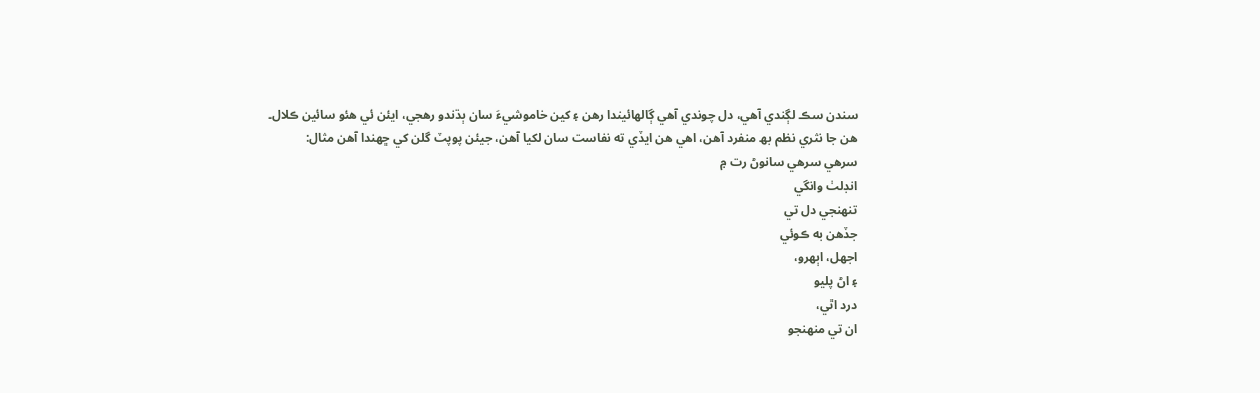سندن سڪ لڳندي آهي، دل چوندي آهي ڳالهائيندا رهن ۽ کين خاموشيءَ سان ٻڌندو رهجي، ايئن ئي هئو سائين ڪلال۔
هن جا نثري نظم بھ منفرد آهن، اهي هن ايڏي ته نفاست سان لکيا آهن، جيئن پوپٽ گلن کي ڇهندا آهن مثال:
سرهي سرهي سانوڻ رت ۾
انڊلٺ وانگي
تنهنجي دل تي
جڏهن به ڪوئي
اجهل، اٻهرو،
۽ اڻ پليو
درد اٿي،
ان تي منهنجو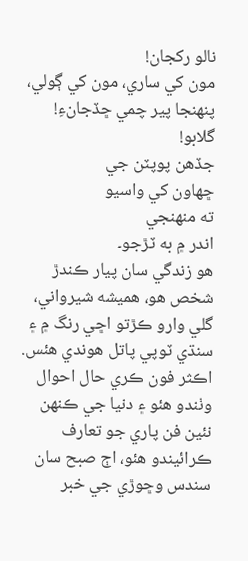نالو رکجان!
مون کي ساري، مون کي ڳولي،
پنهنجا پير چمي ڇڏجانءِ!
گلابو!
جڏهن پوپٽن جي
ڇهاون کي واسيو
ته منهنجي
اندر ۾ به ٽڙجو۔
هو زندگي سان پيار ڪندڙ شخص هو، هميشه شيرواني، گلي وارو ڪڙتو اڇي رنگ ۾ ۽ سنڌي ٽوپي پاتل هوندي هئس. اڪثر فون ڪري حال احوال وٺندو هئو ۽ دنيا جي ڪنهن نئين فن پاري جو تعارف ڪرائيندو هئو، اڄ صبح سان سندس وڇوڙي جي خبر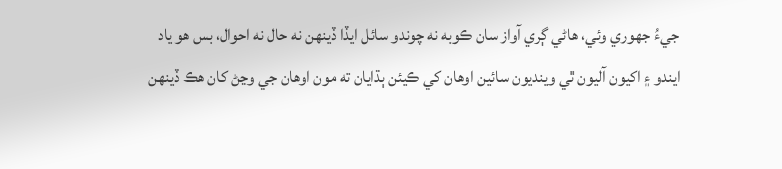جيءُ جهوري وئي، هاڻي ڳري آواز سان ڪوبه نه چوندو سائل ايڏا ڏينهن نه حال نه احوال، بس هو ياد ايندو ۽ اکيون آليون ٿي وينديون سائين اوهان کي ڪيئن ٻڌايان ته مون اوهان جي وڃڻ کان هڪ ڏينهن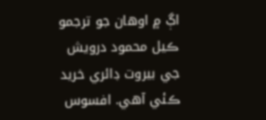اڳ ۾ اوهان جو ترجمو ڪيل محمود درويش جي بيروت ڊائري خريد ڪئي آهي. افسوس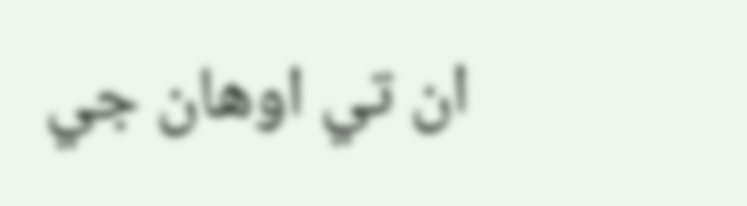ان تي اوهان جي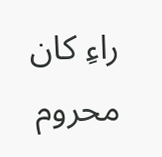راءِ کان محروم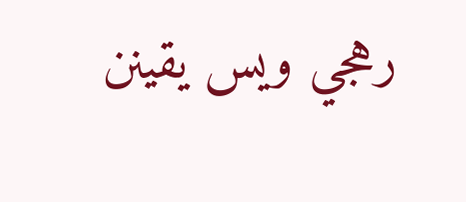رهجي ويس يقينن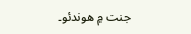جنت ۾ هوندئو۔